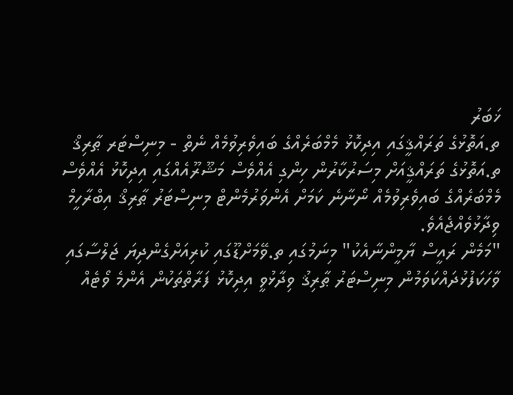ޚަބަރު
ތ.އަތޮޅުގެ ތަރައްޤީގައި އިދިކޮޅު މެމްބަރެއްގެ ބައިވެރިވުމެއް ނެތް - މިނިސްޓަރ ޠާރިޤް
ތ.އަތޮޅުގެ ތަރައްޤީއަށް މިސަރުކާރުން ހިންގި އެއްވެސް މަޝޫރޫއެއްގައި އިދިކޮޅު އެއްވެސް މެމްބަރެއްގެ ބައިވެރިވުމެއް ނޯނާނެ ކަމަށް އެންވަރުމެންޓް މިނިސްޓަރު ޠާރިޤް އިބްރާހީމް ވިދާޅުވެއްޖެއެވެ.
"މަމެން ރައީސް ޔާމީންނާއެކު" މިނަމުގައި ތ.ވޭމަށްޑޫގައި ކުރިއަށްގެންދިޔަ ޖަލްސާގައި ވާހަކަފުޅުދައްކަވަމުން މިނިސްޓަރު ޠާރިޤު ވިދާޅުވީ އިދިކޮޅު ފަރާތްތަކުން އެންމެ ވޯޓެއް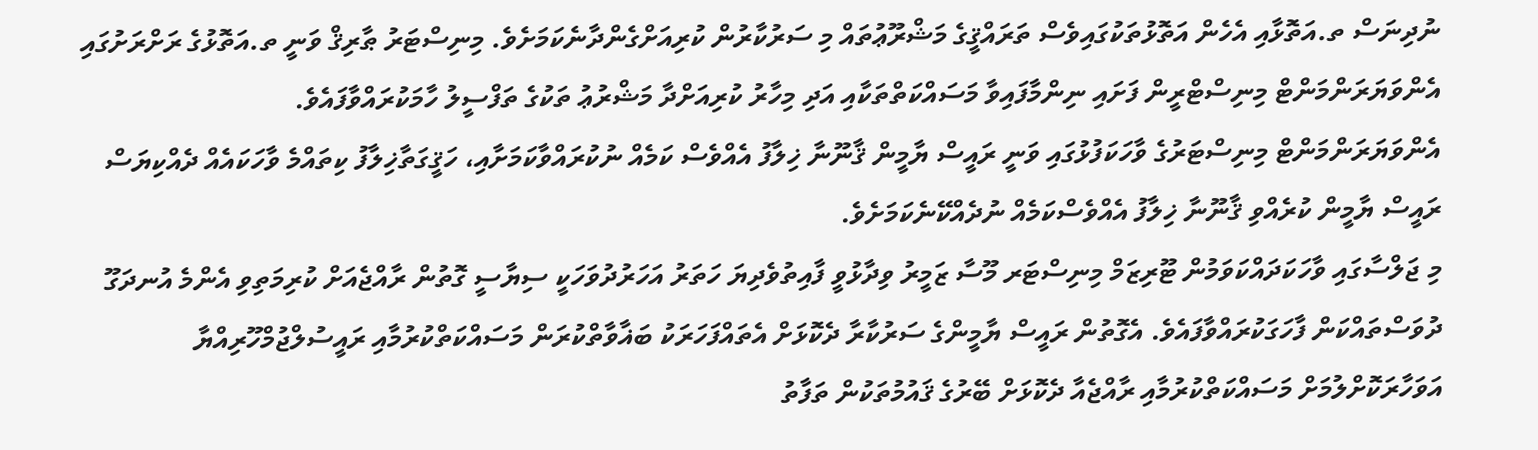ނުދިނަސް ތ.އަތޮޅާއި އެހެން އަތޮޅުތަކުގައިވެސް ތަރައްޤީގެ މަޝްރޫޢުތައް މި ސަރުކާރުން ކުރިއަށްގެންދާނެކަމަށެވެ. މިނިސްޓަރު ޠާރިޤް ވަނީ ތ.އަތޮޅުގެ ރަށްރަށުގައި އެންވަޔަރަންމަންޓް މިނިސްޓްރީން ފަށައި ނިންމާފައިވާ މަސައްކަތްތަކާއި އަދި މިހާރު ކުރިއަށްދާ މަޝްރުޢު ތަކުގެ ތަފްސީލު ހާމަކުރައްވާފައެވެ.
އެންވަޔަރަންމަންޓް މިނިސްޓަރުގެ ވާހަކަފުޅުގައި ވަނީ ރައީސް ޔާމީން ޤާނޫނާ ޚިލާފު އެއްވެސް ކަމެއް ނުކުރައްވާކަމަށާއި، ހަޤީގަތާޚިލާފު ކިތައްމެ ވާހަކައެއް ދެއްކިޔަސް ރައީސް ޔާމީން ކުރެއްވި ޤާނޫނާ ޚިލާފު އެއްވެސްކަމެއް ނުދެއްކޭނެކަމަށެވެ.
މި ޖަލްސާގައި ވާހަކަދައްކަވަމުން ޓޫރިޒަމް މިނިސްޓަރ މޫސާ ޒަމީރު ވިދާޅުވީ ފާއިތުވެދިޔަ ހަތަރު އަހަރުދުވަހަކީ ސިޔާސީ ގޮތުން ރާއްޖެއަށް ކުރިމަތިވި އެންމެ އުނދަގޫ ދުވަސްތައްކަން ފާހަގަކުރައްވާފައެވެ. އެގޮތުން ރައީސް ޔާމީންގެ ސަރުކާރާ ދެކޮޅަށް އެތައްފަހަރަކު ބަޣާވާތްކުރަން މަސައްކަތްކުރުމާއި ރައީސުލްޖުމްހޫރިއްޔާ އަވަހާރަކޮށްލުމަށް މަސައްކަތްކުރުމާއި ރާއްޖެއާ ދެކޮޅަށް ބޭރުގެ ޤައުމުތަކުން ތަފާތު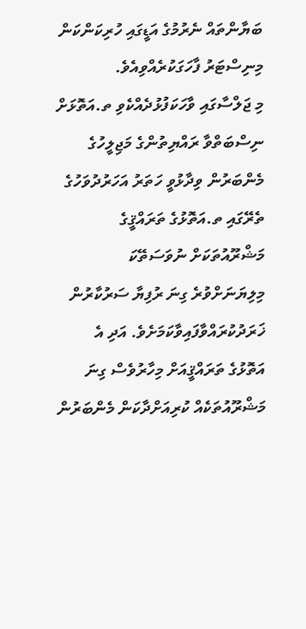ބަޔާންތައް ނެރުމުގެ އަޑީގައި ހުރިކަންކަން މިނިސްޓަރު ފާހަގަކުރެއްވިއެވެ.
މި ޖަލްސާގައި ވާހަކަފުޅުދެއްކެވި ތ.އަތޮޅަށް ނިސްބަތްވާ ރައްޔިތުންގެ މަޖިލީހުގެ މެންބަރުން ވިދާޅުވީ ހަތަރު އަހަރުދުވަހުގެ ތެރޭގައި ތ.އަތޮޅުގެ ތަރައްޤީގެ މަޝްރޫއުތަކަށް ނުވަސަތޭކަ މިލިޔަނަށްވުރެ ގިނަ ރުފިޔާ ސަރުކާރުން ޚަރަދުކުރައްވާފައިވާކަމަށެވެ. އަދި އެ އަތޮޅުގެ ތަރައްޤީއަށް މިހާރުވެސް ގިނަ މަޝްރޫއުތަކެއް ކުރިއަށްދާކަން މެންބަރުން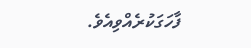ފާހަގަކުރެއްވިއެވެ.